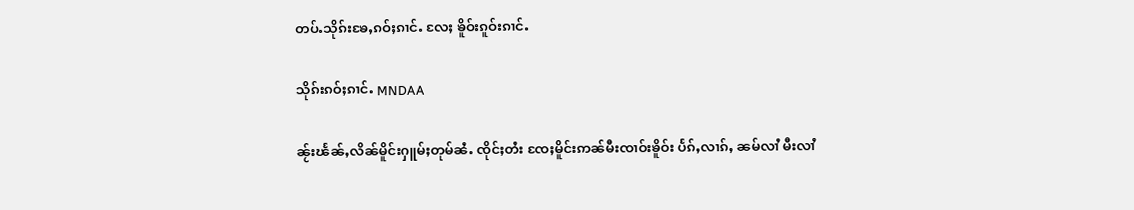တပ်ႉသိုၵ်းၶႄႇၵဝ်ႈၵၢင်ႉ လႄႈ ၶိူဝ်းၵူဝ်းၵၢင်ႉ

သိုၵ်းၵဝ်ႈၵၢင်ႉ MNDAA

ၼႂ်းၽႅၼ်ႇလိၼ်မိူင်းႁူမ်ႈတုမ်ၼႆႉ ၸိုင်ႈတႆး ၸႄႈမိူင်းဢၼ်မီးၸၢဝ်းၶိူဝ်း ပႅၵ်ႇလၢၵ်ႇ ၼမ်လၢႆ မီးလၢႆ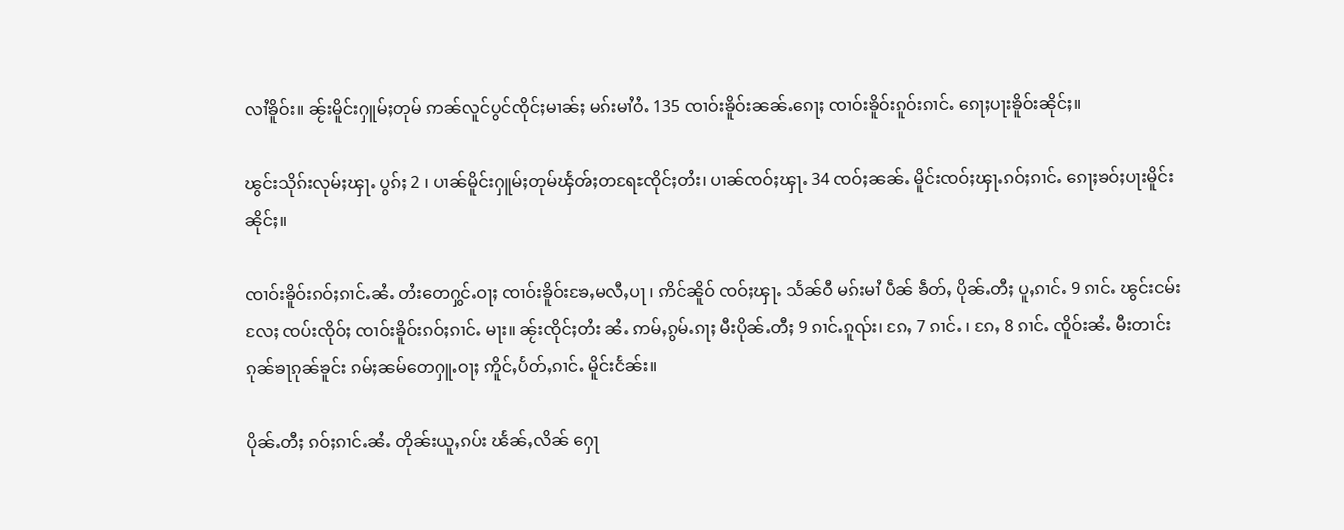လၢႆၶိူဝ်း။ ၼႂ်းမိူင်းႁူမ်ႈတုမ် ဢၼ်လူင်ပွင်ၸိုင်ႈမၢၼ်ႈ မၵ်းမၢႆဝႆႉ 135 ၸၢဝ်းၶိူဝ်းၼၼ်ႉၵေႃႈ ၸၢဝ်းၶိူဝ်းၵူဝ်းၵၢင်ႉ ၵေႃႈပႃးၶိူဝ်းၼိုင်ႈ။

ၽွင်းသိုၵ်းလုမ်ႈၾႃႉ ပွၵ်ႈ 2 ၊ ပၢၼ်မိူင်းႁူမ်ႈတုမ်ၾႅၻ်ႈတရႄႊၸိုင်ႈတႆး၊ ပၢၼ်ၸဝ်ႈၾႃႉ 34 ၸဝ်ႈၼၼ်ႉ မိူင်းၸဝ်ႈၾႃႉၵဝ်ႈၵၢင်ႉ ၵေႃႈၶဝ်ႈပႃးမိူင်းၼိုင်ႈ။

ၸၢဝ်းၶိူဝ်းၵဝ်ႈၵၢင်ႉၼႆႉ တႆးတေႁွင်ႉဝႃႈ ၸၢဝ်းၶိူဝ်းၶႄႇမလီႇပႃ ၊ ဢိင်ၼိူဝ် ၸဝ်ႈၾႃႉ သႅၼ်ဝီ မၵ်းမၢႆ ပဵၼ် ၶဵတ်ႇ ပိုၼ်ႉတီႈ ပူႇၵၢင်ႉ 9 ၵၢင်ႉ ၽွင်းငမ်းလႄႈ ၸပ်းၸိုဝ်ႈ ၸၢဝ်းၶိူဝ်းၵဝ်ႈၵၢင်ႉ မႃး။ ၼႂ်းၸိုင်ႈတႆး ၼႆႉ ဢမ်ႇၵွမ်ႉၵႃႈ မီးပိုၼ်ႉတီႈ 9 ၵၢင်ႉၵူၺ်း၊ ၵႄႇ 7 ၵၢင်ႉ ၊ ၵႄႇ 8 ၵၢင်ႉ ၸိူဝ်းၼႆႉ မီးတၢင်း ၵုၼ်ၶႃၵုၼ်ၶူင်း ၵမ်ႈၼမ်တေႁူႉဝႃႈ ဢိူင်ႇပႅတ်ႇၵၢင်ႉ မိူင်းငႅၼ်း။

ပိုၼ်ႉတီႈ ၵဝ်ႈၵၢင်ႉၼႆႉ တိုၼ်းယူႇၵပ်း ၽႅၼ်ႇလိၼ် ႁေႃ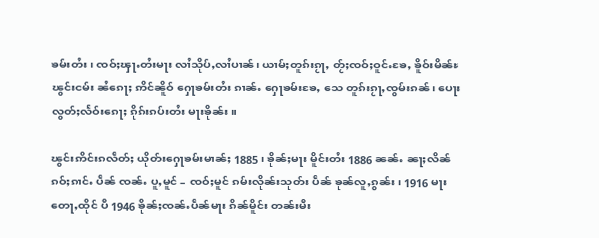ၶမ်းတႆး ၊ ၸဝ်ႈၾႃႉတႆးမႃး လၢႆသိုပ်ႇလၢႆပၢၼ်၊ ယၢမ်ႈတူၵ်းၵႂႃႇ တႂ်ႈၸဝ်ႈဝူင်ႉၶႄႇ ၶိူဝ်းမိၼ်ႊ ၽွင်းငမ်း ၼႆၵေႃႈ ဢိင်ၼိူဝ် ႁေႃၶမ်းတႆး ၵၢၼ်ႉ ႁေႃၶမ်းၶႄႇ သေ တူၵ်းၵႂႃႇၸွမ်းၵၼ်၊ ပေႃးလွတ်ႈလႅဝ်းၵေႃႈ ၵိုၵ်းၵပ်းတႆး မႃးၶိုၼ်း။

ၽွင်းဢိင်းၵလဵတ်ႈ ယိုတ်းႁေႃၶမ်းမၢၼ်ႈ 1885 ၊ ၶိုၼ်ႈမႃး မိူင်းတႆး 1886 ၼၼ်ႉ ၼႃႈလိၼ်ၵဝ်ႈၵၢင်ႉ ပဵၼ် ၸၼ်ႉ ပူႇမူင် – ၸဝ်ႈမူင် ၵမ်းလိုၼ်းသုတ်း ပဵၼ် ၶုၼ်လူႇၵွၼ်း၊ 1916 မႃး တေႃႇထိုင် ပီ 1946 ၶိုၼ်ႈၸၼ်ႉပဵၼ်မႃး ၵိၼ်မိူင်း တၼ်းမီး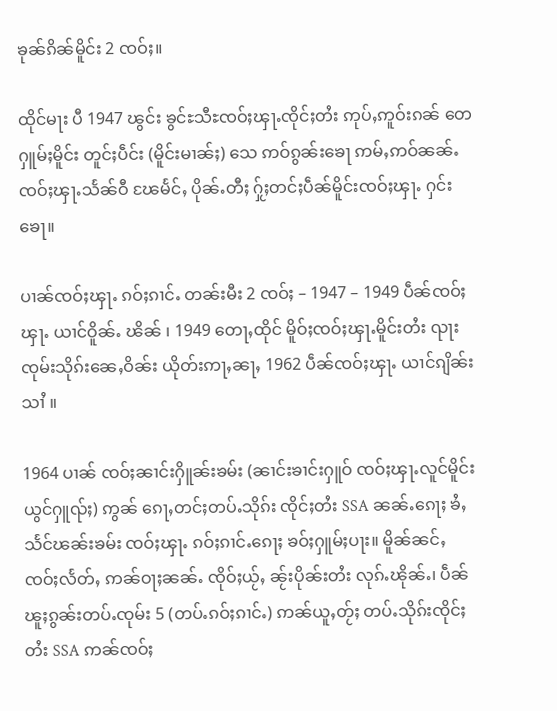ၶုၼ်ၵိၼ်မိူင်း 2 ၸဝ်ႈ။

ထိုင်မႃး ပီ 1947 ၽွင်း ၶွင်ႊသီႊၸဝ်ႈၾႃႉၸိုင်ႈတႆး ဢုပ်ႇဢူဝ်းၵၼ် တေႁူမ်ႈမိူင်း တူင်ႈပဵင်း (မိူင်းမၢၼ်ႈ) သေ ဢဝ်ၵွၼ်းၶေႃ ဢမ်ႇဢဝ်ၼၼ်ႉ ၸဝ်ႈၾႃႉသႅၼ်ဝီ ၽႄမႅင်ႇ ပိုၼ်ႉတီႈ ႁႂ်ႈတင်ႈပဵၼ်မိူင်းၸဝ်ႈၾႃႉ ႁင်းၶေႃ။

ပၢၼ်ၸဝ်ႈၾႃႉ ၵဝ်ႈၵၢင်ႉ တၼ်းမီး 2 ၸဝ်ႈ – 1947 – 1949 ပဵၼ်ၸဝ်ႈၾႃႉ ယၢင်ဝိူၼ်ႉ ၽိၼ် ၊ 1949 တေႃႇထိုင် မိူဝ်ႈၸဝ်ႈၾႃႉမိူင်းတႆး ၺႃးၸုမ်းသိုၵ်းၼေႇဝိၼ်း ယိုတ်းဢႃႇၼႃႇ 1962 ပဵၼ်ၸဝ်ႈၾႃႉ ယၢင်ၵျိၼ်းသၢႆ ။

1964 ပၢၼ် ၸဝ်ႈၼၢင်းႁိူၼ်းၶမ်း (ၼၢင်းၶၢင်းႁူဝ် ၸဝ်ႈၾႃႉလူင်မိူင်းယွင်ႁူၺ်ႈ) ဢွၼ် ၵေႃႇတင်ႈတပ်ႉသိုၵ်း ၸိုင်ႈတႆး SSA ၼၼ်ႉၵေႃႈ ၶႆႇသႅင်ၽၼ်းၶမ်း ၸဝ်ႈၾႃႉ ၵဝ်ႈၵၢင်ႉၵေႃႈ ၶဝ်ႈႁူမ်ႈပႃး။ မိူၼ်ၼင်ႇၸဝ်ႈလႅတ်ႇ ဢၼ်ဝႃႈၼၼ်ႉ ၸိုဝ်ႈယႂ်ႇ ၼႂ်းပိုၼ်းတႆး လုၵ်ႉၽိုၼ်ႉ၊ ပဵၼ်ၽူႈၵွၼ်းတပ်ႉၸုမ်း 5 (တပ်ႉၵဝ်ႈၵၢင်ႉ) ဢၼ်ယူႇတႂ်ႈ တပ်ႉသိုၵ်းၸိုင်ႈတႆး SSA ဢၼ်ၸဝ်ႈ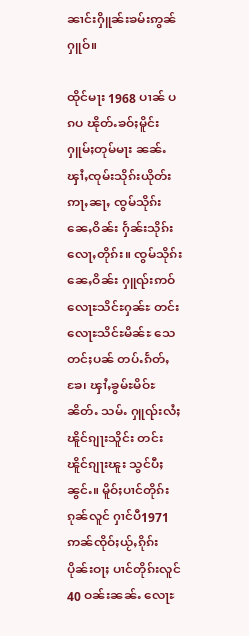ၼၢင်းႁိူၼ်းၶမ်းဢွၼ်ႁူဝ်။

ထိုင်မႃး 1968 ပၢၼ် ပၵပ ၽိုတ်ႉၶဝ်ႈမိူင်းႁူမ်ႈတုမ်မႃး ၼၼ်ႉ ၾၢႆႇၸုမ်းသိုၵ်းယိုတ်း ဢႃႇၼႃႇ ၸွမ်သိုၵ်းၼေႇဝိၼ်း ႁႅၼ်းသိုၵ်းလေႃႇတိုၵ်း။ ၸွမ်သိုၵ်းၼေႇဝိၼ်း ႁူၺ်းဢဝ် လေႃႊသိင်ႊႁၼ်ႊ တင်း လေႃႊသိင်ႊမိၼ်ႊ သေ တင်ႈပၼ် တပ်ႉၵႅတ်ႇၶႄ၊ ၾၢႆႇၶွမ်ႊမိဝ်ႊၼိတ်ႉ သမ်ႉ ႁူၺ်းလႆႈ ၽိူင်ၵျႃးသိူင်း တင်းၽိူင်ၵျႃးၽူး သွင်ပီႈၼွင်ႉ။ မိူဝ်ႈပၢင်တိုၵ်း ၵုၼ်လူင် ႁၢင်ပီ1971 ဢၼ်ၸိုဝ်ႈယႂ်ႇၵိုၵ်းပိုၼ်းဝႃႈ ပၢင်တိုၵ်းလူင် 40 ဝၼ်းၼၼ်ႉ လေႃႊ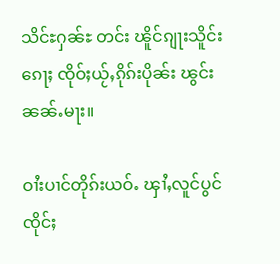သိင်ႊႁၼ်ႊ တင်း ၽိူင်ၵျႃးသိူင်း ၵေႃႈ ၸိုဝ်ႈယႂ်ႇၵိုၵ်းပိုၼ်း ၽွင်းၼၼ်ႉမႃး။

ဝၢႆးပၢင်တိုၵ်းယဝ်ႉ ၾၢႆႇလူင်ပွင်ၸိုင်ႈ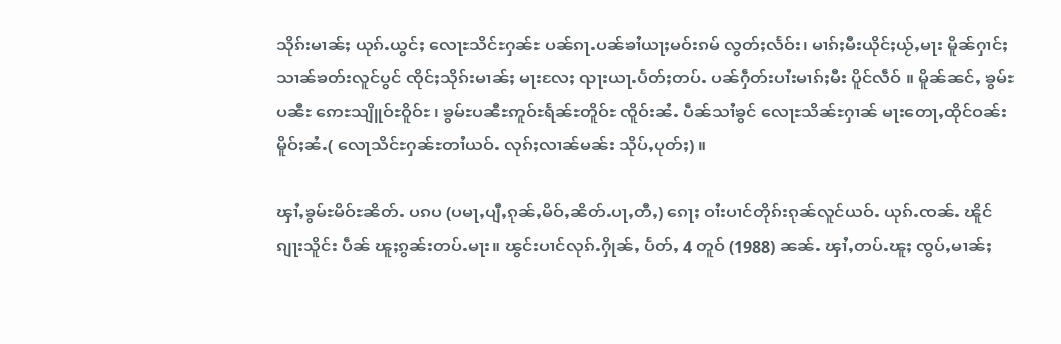သိုၵ်းမၢၼ်ႈ ယုၵ်ႉယွင်ႈ လေႃႊသိင်ႊႁၼ်ႊ ပၼ်ၵႃႉပၼ်ၶၢႆယႃႈမဝ်းၵမ် လွတ်ႈလႅဝ်း၊ မၢၵ်ႈမီးယိုင်ႈယႂ်ႇမႃး မိူၼ်ႁၢင်ႈသၢၼ်ၶတ်းလူင်ပွင် ၸိုင်ႈသိုၵ်းမၢၼ်ႈ မႃးလႄႈ ၺႃးယႃႉပႅတ်ႈတပ်ႉ ပၼ်ႁဵတ်းပၢႆးမၢၵ်ႈမီး ပိူင်လဵဝ် ။ မိူၼ်ၼင်ႇ ၶွမ်ႊပၼီႊ ဢေႊသျိူဝ်ႊဝိူဝ်ႊ ၊ ၶွမ်ႊပၼီႊဢူဝ်ႊရႅၼ်ႊတိူဝ်ႊ ၸိူဝ်းၼႆႉ ပဵၼ်သၢႆၶွင် လေႃႊသိၼ်ႊႁၢၼ် မႃးတေႃႇထိုင်ဝၼ်းမိူဝ်ႈၼႆႉ( လေႃသိင်ႊႁၼ်ႊတၢႆယဝ်ႉ လုၵ်ႈလၢၼ်မၼ်း သိုပ်ႇပုတ်ႈ) ။

ၾၢႆႇၶွမ်ႊမိဝ်ႊၼိတ်ႉ ပၵပ (ပမႃႇပျီႇၵုၼ်ႇမိဝ်ႇၼိတ်ႉပႃႇတီႇ) ၵေႃႈ ဝၢႆးပၢင်တိုၵ်းၵုၼ်လူင်ယဝ်ႉ ယုၵ်ႉၸၼ်ႉ ၽိူင်ၵျႃးသိူင်း ပဵၼ် ၽူႈၵွၼ်းတပ်ႉမႃး။ ၽွင်းပၢင်လုၵ်ႉႁိုၼ်ႇ ပႅတ်ႇ 4 တူဝ် (1988) ၼၼ်ႉ ၾၢႆႇတပ်ႉၽူႈ ၸွပ်ႇမၢၼ်ႈ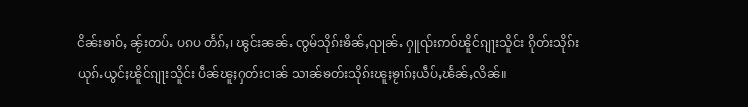ငိၼ်းၶၢဝ်ႇ ၼႂ်းတပ်ႉ ပၵပ တႅၵ်ႇ၊ ၽွင်းၼၼ်ႉ ၸွမ်သိုၵ်းၶိၼ်ႇၺုၼ်ႉ ႁူၺ်းဢဝ်ၽိူင်ၵျႃးသိူင်း ၵိုတ်းသိုၵ်း ယုၵ်ႉယွင်ႈၽိူင်ၵျႃးသိူင်း ပဵၼ်ၽူႈႁတ်းငၢၼ် သၢၼ်ၶတ်းသိုၵ်းၽူႈၶႂၢၵ်ႈယဵပ်ႇၽႅၼ်ႇလိၼ်။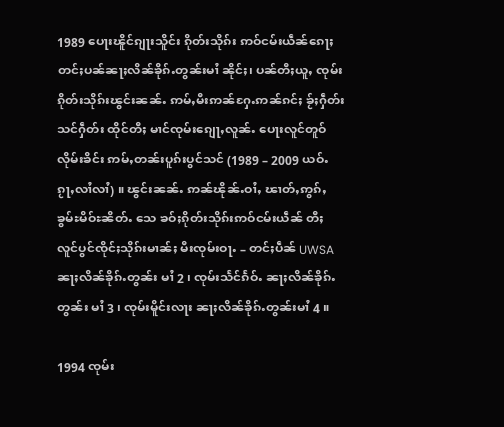1989 ပေႃးၽိူင်ၵျႃးသိူင်း ၵိုတ်းသိုၵ်း ဢဝ်ငမ်းယဵၼ်ၵေႃႈ တင်ႈပၼ်ၼႃႈလိၼ်ၶိုၵ်ႉတွၼ်းမၢႆ ၼိုင်ႈ၊ ပၼ်တီႈယူႇ ၸုမ်းၵိုတ်းသိုၵ်းၽွင်းၼၼ်ႉ ဢမ်ႇမီးဢၼ်ႁႄႉဢၼ်ၵင်ႈ ၶႂ်ႈႁဵတ်းသင်ႁဵတ်း ထိုင်တီႈ မၢင်ၸုမ်းၵျေႃႇလူၼ်ႉ ပေႃးလူင်တူဝ်လိုမ်းၶိင်း ဢမ်ႇတၼ်းပူၵ်းပွင်သင် (1989 – 2009 ယဝ်ႉၵႂႃႇလၢႆလၢႆ) ။ ၽွင်းၼၼ်ႉ ဢၼ်ၽိုၼ်ႉဝၢႆႇ ၽၢတ်ႇဢွၵ်ႇၶွမ်ႊမိဝ်ႊၼိတ်ႉ သေ ၶဝ်ႈၵိုတ်းသိုၵ်းဢဝ်ငမ်းယဵၼ် တီႈလူင်ပွင်ၸိုင်ႈသိုၵ်းမၢၼ်ႈ မီးၸုမ်းဝႃႉ – တင်ႈပဵၼ် UWSA ၼႃႈလိၼ်ၶိုၵ်ႉတွၼ်း မၢႆ 2 ၊ ၸုမ်းသႅင်ၵႅဝ်ႉ ၼႃႈလိၼ်ၶိုၵ်ႉတွၼ်း မၢႆ 3 ၊ ၸုမ်းမိူင်းလႃး ၼႃႈလိၼ်ၶိုၵ်ႉတွၼ်းမၢႆ 4 ။

1994 ၸုမ်း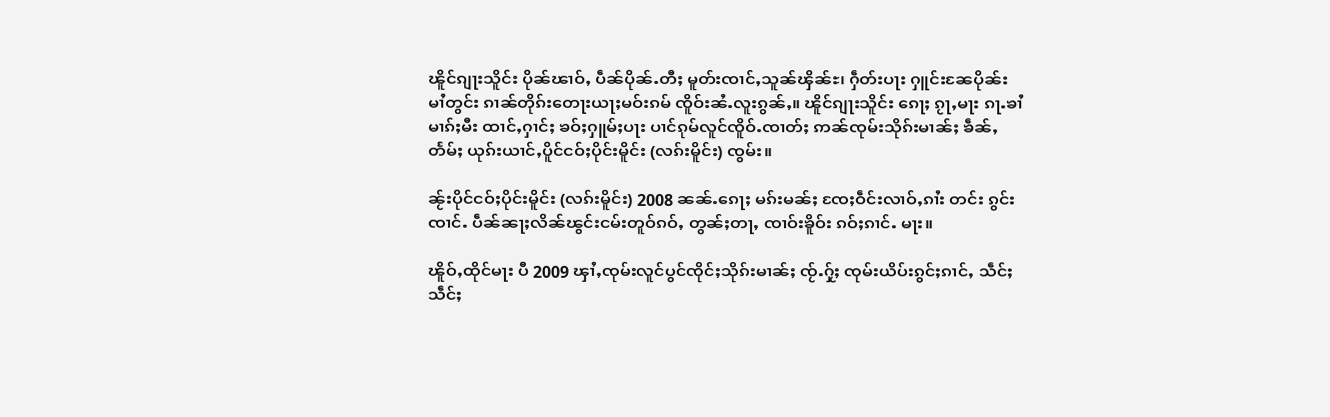ၽိူင်ၵျႃးသိူင်း ပိုၼ်ၽၢဝ်ႇ ပဵၼ်ပိုၼ်ႉတီႈ မူတ်းၸၢင်ႇသူၼ်ၾိၼ်ႊ၊ ႁဵတ်းပႃး ႁူင်းၼႄပိုၼ်း မၢႆတွင်း ၵၢၼ်တိုၵ်းတေႃးယႃႈမဝ်းၵမ် ၸိူဝ်းၼႆႉလူးၵွၼ်ႇ။ ၽိူင်ၵျႃးသိူင်း ၵေႃႈ ၵႂႃႇမႃး ၵႃႉၶၢႆ မၢၵ်ႈမီး ထၢင်ႇႁၢင်ႈ ၶဝ်ႈႁူမ်ႈပႃး ပၢင်ၵုမ်လူင်ၸိူဝ်ႉၸၢတ်ႈ ဢၼ်ၸုမ်းသိုၵ်းမၢၼ်ႈ ၶဵၼ်ႇတႅမ်ႈ ယုၵ်းယၢင်ႇပိူင်ငဝ်ႈပိုင်းမိူင်း (လၵ်းမိူင်း) ၸွမ်း။

ၼႂ်းပိုင်ငဝ်ႈပိုင်းမိူင်း (လၵ်းမိူင်း) 2008 ၼၼ်ႉၵေႃႈ မၵ်းမၼ်ႈ ၸႄႈဝဵင်းလၢဝ်ႇၵၢႆး တင်း ၵွင်းၸၢင်ႉ ပဵၼ်ၼႃႈလိၼ်ၽွင်းငမ်းတူဝ်ၵဝ်ႇ တွၼ်ႈတႃႇ ၸၢဝ်းၶိူဝ်း ၵဝ်ႈၵၢင်ႉ မႃး။

ၽိူဝ်ႇထိုင်မႃး ပီ 2009 ၾၢႆႇၸုမ်းလူင်ပွင်ၸိုင်ႈသိုၵ်းမၢၼ်ႈ ၸႂ်ႉႁႂ်ႈ ၸုမ်းယိပ်းၵွင်ႈၵၢင်ႇ သဵင်ႈသဵင်ႈ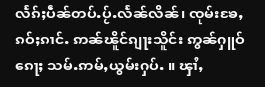လႅၵ်ႈပဵၼ်တပ်ႉပႂ်ႉလႅၼ်လိၼ်၊ ၸုမ်းၶႄႇၵဝ်ႈၵၢင်ႉ ဢၼ်ၽိူင်ၵျႃးသိူင်း ဢွၼ်ႁူဝ် ၵေႃႈ သမ်ႉဢမ်ႇယွမ်းႁပ်ႉ ။ ၾၢႆႇ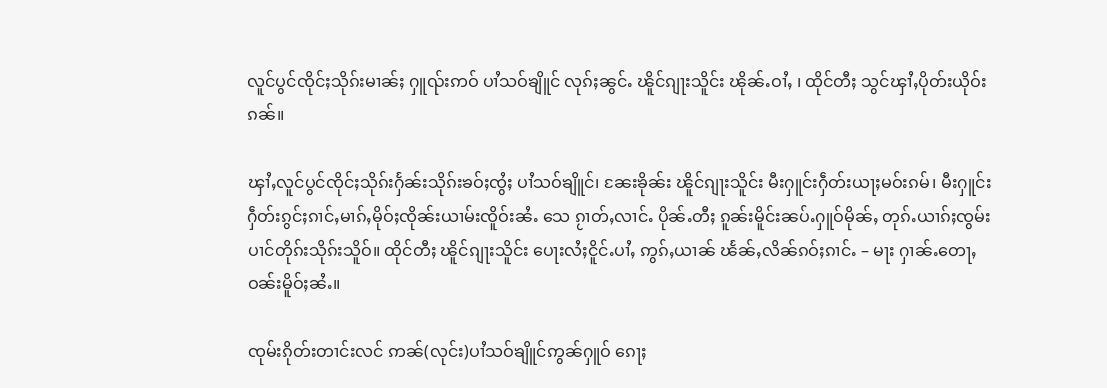လူင်ပွင်ၸိုင်ႈသိုၵ်းမၢၼ်ႈ ႁူၺ်းဢဝ် ပၢႆသဝ်ၶျိူင် လုၵ်ႈၼွင်ႉ ၽိူင်ၵျႃးသိူင်း ၽိုၼ်ႉဝၢႆႇ ၊ ထိုင်တီႈ သွင်ၾၢႆႇပိုတ်းယိုဝ်းၵၼ်။

ၾၢႆႇလူင်ပွင်ၸိုင်ႈသိုၵ်းႁႅၼ်းသိုၵ်းၶဝ်ႈၸွႆႈ ပၢႆသဝ်ၶျိူင်၊ ၼႄးၶိုၼ်း ၽိူင်ၵျႃးသိူင်း မီးႁူင်းႁဵတ်းယႃႈမဝ်းၵမ်၊ မီးႁူင်းႁဵတ်းၵွင်ႈၵၢင်ႇမၢၵ်ႇမိုဝ်ႈၸိုၼ်းယၢမ်းၸိူဝ်းၼႆႉ သေ ၵႂၢတ်ႇလၢင်ႉ ပိုၼ်ႉတီႈ ၵူၼ်းမိူင်းၼပ်ႉႁူဝ်မိုၼ်ႇ တုၵ်ႉယၢၵ်ႈၸွမ်း ပၢင်တိုၵ်းသိုၵ်းသိူဝ်။ ထိုင်တီႈ ၽိူင်ၵျႃးသိူင်း ပေႃးလႆႈငိူင်ႉပၢႆႇ ဢွၵ်ႇယၢၼ် ၽႅၼ်ႇလိၼ်ၵဝ်ႈၵၢင်ႉ – မႃး ႁၢၼ်ႉတေႃႇဝၼ်းမိူဝ်ႈၼႆႉ။

ၸုမ်းၵိုတ်းတၢင်းလင် ဢၼ်(လုင်း)ပၢႆသဝ်ၶျိူင်ဢွၼ်ႁူဝ် ၵေႃႈ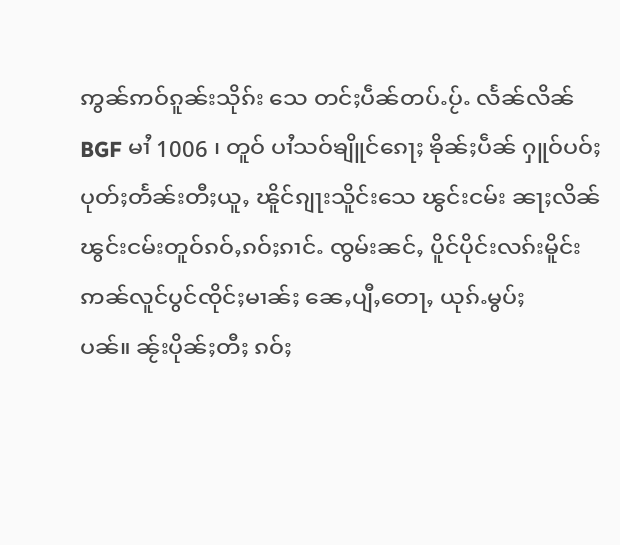ဢွၼ်ဢဝ်ၵူၼ်းသိုၵ်း သေ တင်ႈပဵၼ်တပ်ႉပႂ်ႉ လႅၼ်လိၼ် BGF မၢႆ 1006 ၊ တူဝ် ပၢႆသဝ်ၶျိူင်ၵေႃႈ ၶိုၼ်ႈပဵၼ် ႁူဝ်ပဝ်ႈ ပုတ်ႈတႅၼ်းတီႈယူႇ ၽိူင်ၵျႃးသိူင်းသေ ၽွင်းငမ်း ၼႃႈလိၼ်ၽွင်းငမ်းတူဝ်ၵဝ်ႇၵဝ်ႈၵၢင်ႉ ၸွမ်းၼင်ႇ ပိူင်ပိုင်းလၵ်းမိူင်း ဢၼ်လူင်ပွင်ၸိုင်ႈမၢၼ်ႈ ၼေႇပျီႇတေႃႇ ယုၵ်ႉမွပ်ႈပၼ်။ ၼႂ်းပိုၼ်ႈတီႈ ၵဝ်ႈ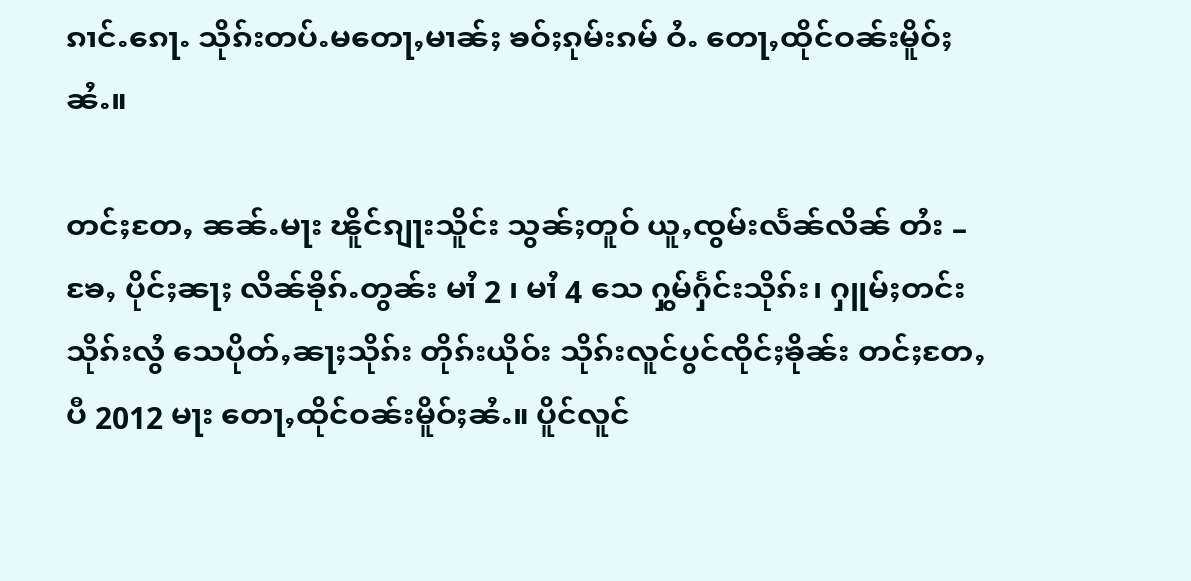ၵၢင်ႉၵေႃႉ သိုၵ်းတပ်ႉမတေႃႇမၢၼ်ႈ ၶဝ်ႈၵုမ်းၵမ် ဝႆႉ တေႃႇထိုင်ဝၼ်းမိူဝ်ႈၼႆႉ။

တင်ႈတႄႇ ၼၼ်ႉမႃး ၽိူင်ၵျႃးသိူင်း သွၼ်ႈတူဝ် ယူႇၸွမ်းလႅၼ်လိၼ် တႆး – ၶႄႇ ပိုင်ႈၼႃႈ လိၼ်ၶိုၵ်ႉတွၼ်း မၢႆ 2 ၊ မၢႆ 4 သေ ႁွမ်ႁႅင်းသိုၵ်း၊ ႁူမ်ႈတင်း သိုၵ်းလွႆ သေပိုတ်ႇၼႃႈသိုၵ်း တိုၵ်းယိုဝ်း သိုၵ်းလူင်ပွင်ၸိုင်ႈၶိုၼ်း တင်ႈတႄႇ ပီ 2012 မႃး တေႃႇထိုင်ဝၼ်းမိူဝ်ႈၼႆႉ။ ပိူင်လူင်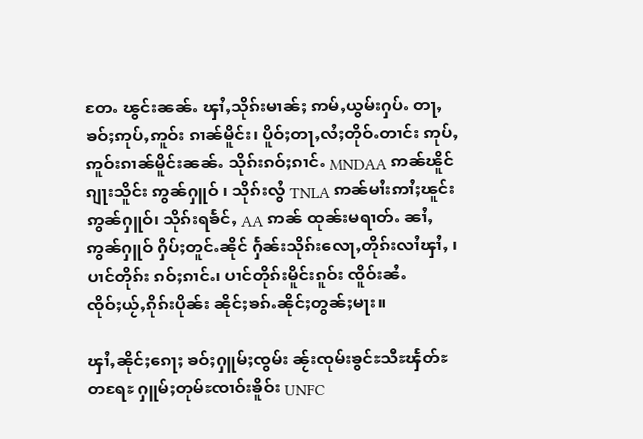တႄႉ ၽွင်းၼၼ်ႉ ၾၢႆႇသိုၵ်းမၢၼ်ႈ ဢမ်ႇယွမ်းႁပ်ႉ တႃႇၶဝ်ႈဢုပ်ႇဢူဝ်း ၵၢၼ်မိူင်း၊ ပိူဝ်ႈတႃႇလႆႈတိုဝ်ႉတၢင်း ဢုပ်ႇဢူဝ်းၵၢၼ်မိူင်းၼၼ်ႉ သိုၵ်းၵဝ်ႈၵၢင်ႉ MNDAA ဢၼ်ၽိူင်ၵျႃးသိူင်း ဢွၼ်ႁူဝ် ၊ သိုၵ်းလွႆ TNLA ဢၼ်မၢႆးဢၢႆႈၽူင်းဢွၼ်ႁူဝ်၊ သိုၵ်းရၶႅင်ႇ AA ဢၼ် ထုၼ်းမရၢတ်ႉ ၼၢႆႇ ဢွၼ်ႁူဝ် ႁိပ်ႈတူင်ႉၼိုင် ႁႅၼ်းသိုၵ်းလေႃႇတိုၵ်းလၢႆၾၢႆႇ ၊ ပၢင်တိုၵ်း ၵဝ်ႈၵၢင်ႉ၊ ပၢင်တိုၵ်းမိူင်းၵူဝ်း ၸိူဝ်းၼႆႉ ၸိုဝ်ႈယႂ်ႇၵိုၵ်းပိုၼ်း ၼိုင်ႈၶၵ်ႉၼိုင်ႈတွၼ်ႈမႃး။

ၾၢႆႇၼိုင်ႈၵေႃႈ ၶဝ်ႈႁူမ်ႈၸွမ်း ၼႂ်းၸုမ်းၶွင်ႊသီႊၾႅတ်ႊတရႄႊ ႁူမ်ႈတုမ်ႊၸၢဝ်းၶိူဝ်း UNFC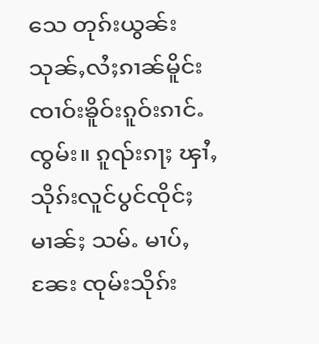သေ တုၵ်းယွၼ်း သုၼ်ႇလႆႈၵၢၼ်မိူင်း ၸၢဝ်းၶိူဝ်းၵူဝ်းၵၢင်ႉၸွမ်း။ ၵူၺ်းၵႃႈ ၾၢႆႇသိုၵ်းလူင်ပွင်ၸိုင်ႈမၢၼ်ႈ သမ်ႉ မၢပ်ႇၼႄး ၸုမ်းသိုၵ်း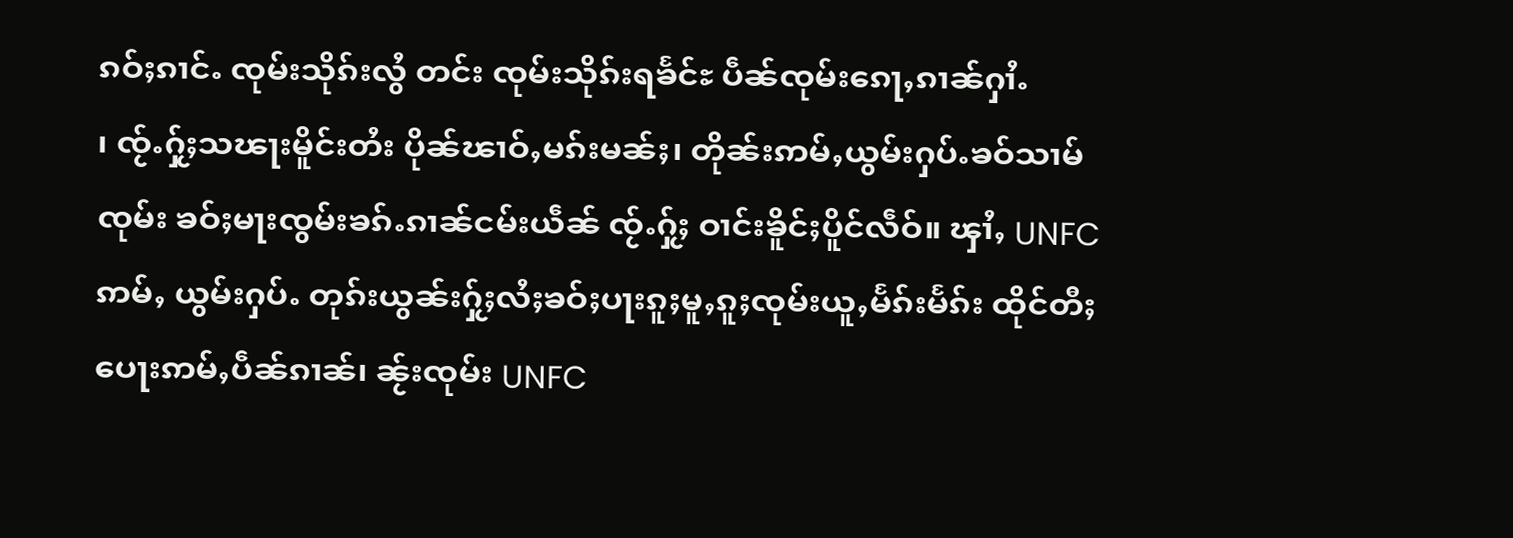ၵဝ်ႈၵၢင်ႉ ၸုမ်းသိုၵ်းလွႆ တင်း ၸုမ်းသိုၵ်းရၶႅင်ႊ ပဵၼ်ၸုမ်းၵေႃႇၵၢၼ်ႁၢႆႉ ၊ ၸႂ်ႉႁႂ်ႈသၽႃးမိူင်းတႆး ပိုၼ်ၽၢဝ်ႇမၵ်းမၼ်ႈ၊ တိုၼ်းဢမ်ႇယွမ်းႁပ်ႉၶဝ်သၢမ်ၸုမ်း ၶဝ်ႈမႃးၸွမ်းၶၵ်ႉၵၢၼ်ငမ်းယဵၼ် ၸႂ်ႉႁႂ်ႈ ဝၢင်းၶိူင်ႈပိူင်လဵဝ်။ ၾၢႆႇ UNFC ဢမ်ႇ ယွမ်းႁပ်ႉ တုၵ်းယွၼ်းႁႂ်ႈလႆႈၶဝ်ႈပႃးၵူႈမူႇၵူႈၸုမ်းယူႇမႅၵ်းမႅၵ်း ထိုင်တီႈပေႃးဢမ်ႇပဵၼ်ၵၢၼ်၊ ၼႂ်းၸုမ်း UNFC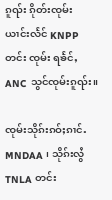ၵူၺ်း ၵိုတ်းၸုမ်း ယၢင်းလႅင် KNPP တင်း ၸုမ်း ရၶႅင်ႇ ANC သွင်ၸုမ်းၵူၺ်း။

ၸုမ်းသိုၵ်းၵဝ်ႈၵၢင်ႉ MNDAA ၊ သိုၵ်းလွႆ TNLA တင်း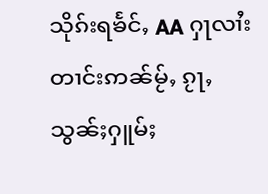သိုၵ်းရၶႅင်ႇ AA ႁႃလၢႆးတၢင်းဢၼ်မႂ်ႇ ၵႂႃႇသွၼ်ႈႁူမ်ႈ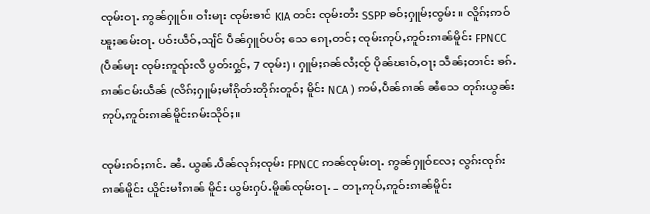ၸုမ်းဝႃႉ ဢွၼ်ႁူဝ်။ ဝၢႆးမႃး ၸုမ်းၶၢင် KIA တင်း ၸုမ်းတႆး SSPP ၶဝ်ႈႁူမ်ႈၸွမ်း ။ လိူၵ်ႈဢဝ်ၽူႈၼမ်းဝႃႉ ပဝ်းယဵဝ်ႇသျႅင် ပဵၼ်ႁူဝ်ပဝ်ႈ သေ ၵေႃႇတင်ႈ ၸုမ်းဢုပ်ႇဢူဝ်းၵၢၼ်မိူင်း FPNCC (ပဵၼ်မႃး ၸုမ်းဢူၺ်းလီ ပွတ်းႁွင်ႇ 7 ၸုမ်း) ၊ ႁူမ်ႈၵၼ်လႆႈၸႂ် ပိုၼ်ၽၢဝ်ႇဝႃႈ သဵၼ်ႈတၢင်း ၶၵ်ႉၵၢၼ်ငမ်းယဵၼ် (လိၵ်ႈႁူမ်ႈမၢႆၵိုတ်းတိုၵ်းတူဝ်ႈ မိူင်း NCA ) ဢမ်ႇပဵၼ်ၵၢၼ် ၼႆသေ တုၵ်းယွၼ်း ဢုပ်ႇဢူဝ်းၵၢၼ်မိူင်းၵမ်းသိုဝ်ႈ။

ၸုမ်းၵဝ်ႈၵၢင်ႉ ၼႆႉ ယွၼ်ႉပဵၼ်လုၵ်ႈၸုမ်း FPNCC ဢၼ်ၸုမ်းဝႃႉ ဢွၼ်ႁူဝ်လႄႈ လွၵ်းၸုၵ်းၵၢၼ်မိူင်း ယိူင်းမၢႆၵၢၼ် မိူင်း ယွမ်းႁပ်ႉမိူၼ်ၸုမ်းဝႃႉ – တႃႇဢုပ်ႇဢူဝ်းၵၢၼ်မိူင်း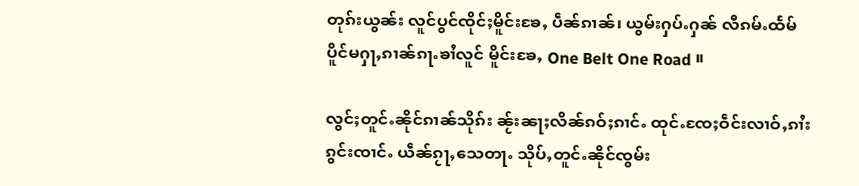တုၵ်းယွၼ်း လူင်ပွင်ၸိုင်ႈမိူင်းၶႄႇ ပဵၼ်ၵၢၼ်၊ ယွမ်းႁပ်ႉႁၼ် လီၵမ်ႉထႅမ် ပိူင်မႁႃႇၵၢၼ်ၵႃႉၶၢႆလူင် မိူင်းၶႄႇ One Belt One Road ။

လွင်ႈတူင်ႉၼိုင်ၵၢၼ်သိုၵ်း ၼႂ်းၼႃႈလိၼ်ၵဝ်ႈၵၢင်ႉ ထုင်ႉၸႄႈဝဵင်းလၢဝ်ႇၵၢႆး ၵွင်းၸၢင်ႉ ယဵၼ်ၵႂႃႇသေတႃႉ သိုပ်ႇတူင်ႉၼိုင်ၸွမ်း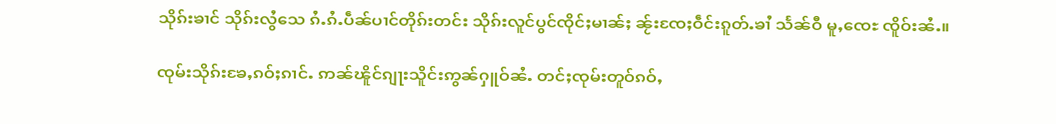သိုၵ်းၶၢင် သိုၵ်းလွႆသေ ၵႆႉၵႆႉပဵၼ်ပၢင်တိုၵ်းတင်း သိုၵ်းလူင်ပွင်ၸိုင်ႈမၢၼ်ႈ ၼႂ်းၸႄႈဝဵင်းၵူတ်ႉၶၢႆ သႅၼ်ဝီ မူႇၸေႊ ၸိူဝ်းၼႆႉ။

ၸုမ်းသိုၵ်းၶႄႇၵဝ်ႈၵၢင်ႉ ဢၼ်ၽိူင်ၵျႃးသိူင်းဢွၼ်ႁူဝ်ၼႆႉ တင်ႈၸုမ်းတူဝ်ၵဝ်ႇ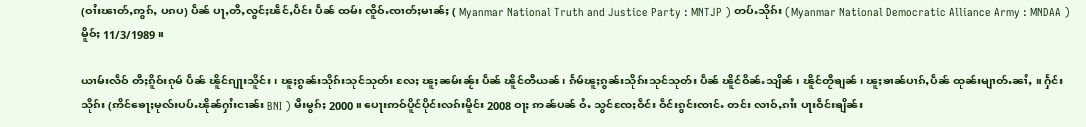(ဝၢႆးၽၢတ်ႇဢွၵ်ႇ ပၵပ) ပဵၼ် ပႃႇတီႇလွင်ႈၽဵင်ႇပဵင်း ပဵၼ် ထမ်း ၸိူဝ်ႉၸၢတ်ႈမၢၼ်ႈ ( Myanmar National Truth and Justice Party : MNTJP ) တပ်ႉသိုၵ်း (Myanmar National Democratic Alliance Army : MNDAA ) မိူဝ်ႈ 11/3/1989 ။

ယၢမ်းလဵဝ် တီႈၵိူဝ်းၵုမ် ပဵၼ် ၽိူင်ၵျႃးသိူင်း ၊ ၽူႈၵွၼ်းသိုၵ်းသုင်သုတ်း လႄႈ ၽူႈၼမ်းၼႂ်း ပဵၼ် ၽိူင်တီယၼ်၊ ၵႅမ်ၽူႈၵွၼ်းသိုၵ်းသုင်သုတ်း ပဵၼ် ၽိူင်ဝိၼ်ႉသျိၼ် ၊ ၽိူင်တႂီၶျၼ် ၊ ၽူႈၶၢၼ်ပၢၵ်ႇပဵၼ် ထုၼ်းမျၢတ်ႉၼၢႆႇ ။ ႁႅင်းသိုၵ်း (ဢိင်ၶေႃႈမုလ်းပပ်ႉၽိုၼ်ႁၢႆးငၢၼ်း BNI ) မီးမွၵ်ႈ 2000 ။ ပေႃးဢဝ်ပိူင်ပိုင်းလၵ်းမိူင်း 2008 ဝႃႈ ဢၼ်ပၼ် ဝႆႉ သွင်ၸႄႈဝဵင်း ဝဵင်းၵွင်းၸၢင်ႉ တင်း လၢဝ်ႇၵၢႆး ပႃးဝဵင်းၶျိၼ်း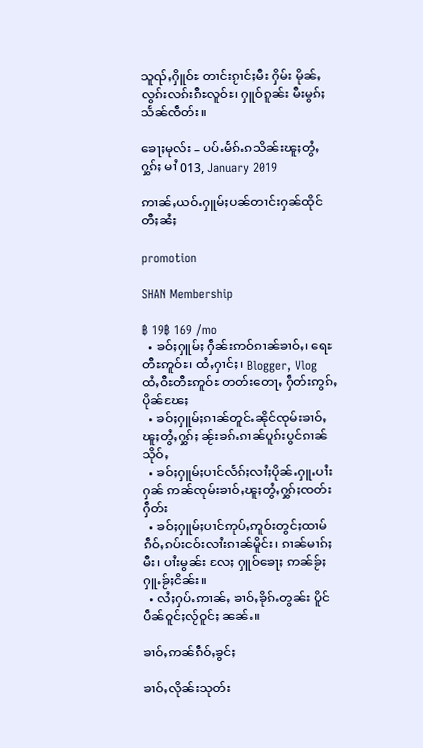သူၺ်ႇႁိူဝ်ႊ တၢင်းၵႂၢင်ႈမီး ႁိမ်း မိုၼ်ႇလွၵ်းလၵ်းၵီႊလူဝ်ႊ၊ ႁူဝ်ၵူၼ်း မီးမွၵ်ႈ သႅၼ်ၸဵတ်း။

ၶေႃႈမုလ်း – ပပ်ႉမႅၵ်ႉၵသိၼ်းၽူႈတွႆႇႁွၵ်ႈ မၢႆ 013, January 2019

ဢၢၼ်ႇယဝ်ႉႁူမ်ႈပၼ်တၢင်းႁၼ်ထိုင်တီႈၼႆႈ

promotion

SHAN Membership

฿ 19฿ 169 /mo
  • ၶဝ်ႈႁူမ်ႈ ႁဵၼ်းဢဝ်ၵၢၼ်ၶၢဝ်ႇ၊ ရေႊတီႊဢူဝ်ႊ၊ ထႆႇႁၢင်ႈ၊ Blogger, Vlog ထႆႇဝီႊတီႊဢူဝ်ႊ တတ်းတေႃႇ ႁဵတ်းဢွၵ်ႇ ပိုၼ်ၽႄႈ
  • ၶဝ်ႈႁူမ်ႈၵၢၼ်တူင်ႉၼိုင်ၸုမ်းၶၢဝ်ႇၽူႈတွႆႇႁွၵ်ႈ ၼႂ်းၶၵ်ႉၵၢၼ်ပူၵ်းပွင်ၵၢၼ်သိုဝ်ႇ
  • ၶဝ်ႈႁူမ်ႈပၢင်လႅၵ်ႈလၢႆႈပိုၼ်ႉႁူႉပၢႆးႁၼ် ဢၼ်ၸုမ်းၶၢဝ်ႇၽူႈတွႆႇႁွၵ်ႈၸတ်းႁဵတ်း
  • ၶဝ်ႈႁူမ်ႈပၢင်ဢုပ်ႇဢူဝ်းတွင်ႈထၢမ် ၵဵဝ်ႇၵပ်းငဝ်းလၢႆးၵၢၼ်မိူင်း၊ ၵၢၼ်မၢၵ်ႈမီး၊ ပၢႆးမွၼ်း လႄႈ ႁူဝ်ၶေႃႈ ဢၼ်ၶႂ်ႈႁူႉၶႂ်ႈငိၼ်း။
  • လႆႈႁပ်ႉဢၢၼ်ႇ ၶၢဝ်ႇၶိုၵ်ႉတွၼ်း ပိူင်ပဵၼ်ဝူင်ႈလႂ်ဝူင်ႈ ၼၼ်ႉ။

ၶၢဝ်ႇဢၼ်ၵဵဝ်ႇၶွင်ႈ

ၶၢဝ်ႇလိုၼ်းသုတ်း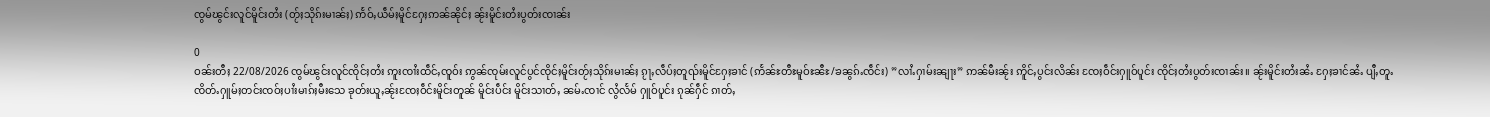ၸွမ်ၽွင်းလူင်မိူင်းတႆး (တႂ်ႈသိုၵ်းမၢၼ်ႈ) ဢႅဝ်ႇယဵမ်ႈမိူင်ႁႄႈဢၼ်ၼိုင်ႈ ၼႂ်းမိူင်းတႆးပွတ်းၸၢၼ်း

0
ဝၼ်းတီႈ 22/08/2026 ၸွမ်ၽွင်းလူင်ၸိုင်ႈတႆး ဢူးၸၢႆးထဵင်ႇၸူဝ်း ဢွၼ်ၸုမ်းလူင်ပွင်ၸိုင်ႈမိူင်းတႂ်ႈသိုၵ်းမၢၼ်ႈ ၵႂႃႇလဵပ်ႈတူၺ်းမိူင်ႁႄႈၶၢင် (ဢႅၼ်ႊတီႊမူဝ်ႊၼီႊ/ၶၼွၵ်ႉၸဵင်း) ”လၢႆႉႁၢမ်းၼျႃး” ဢၼ်မီးၼႂ်း ဢိူင်ႇပွင်းလိၼ်း ၸႄႈဝဵင်းႁူဝ်ပူင်း ၸိုင်ႈတႆးပွတ်းၸၢၼ်း။ ၼႂ်းမိူင်းတႆးၼႆႉ ႁႄႈၶၢင်ၼႆႉ ပျီႇတူႉၸိတ်ႉႁူမ်ႈတင်းၸဝ်ႈပၢႆးမၢၵ်ႈမီးသေ ၶုတ်းယူႇၼႂ်းၸႄႈဝဵင်းမိူင်းတူၼ် မိူင်းပဵင်း မိူင်းသၢတ်ႇ ၼမ်ႉၸၢင် လွႆလႅမ် ႁူဝ်ပူင်း ၵုၼ်ႁဵင် ၵၢတ်ႇ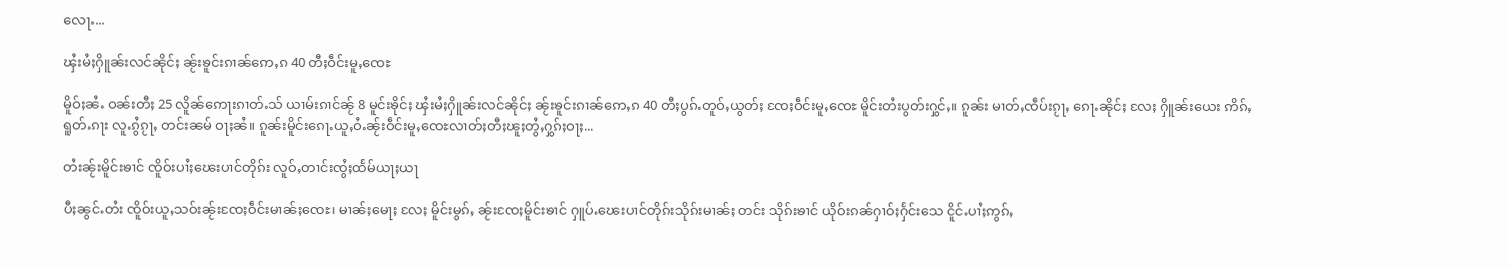လေႃႉ...

ၾႆးမႆႈႁိူၼ်းလင်ၼိုင်ႈ ၼႂ်းၶူင်းၵၢၼ်ဢေႇၵ 40 တီႈဝဵင်းမူႇၸေႊ

မိူဝ်ႈၼႆႉ ဝၼ်းတီႈ 25 လိူၼ်ဢေႃးၵၢတ်ႉသ် ယၢမ်းၵၢင်ၼႂ် 8 မူင်းၶိုင်ႈ ၾႆးမႆႈႁိူၼ်းလင်ၼိုင်ႈ ၼႂ်းၶူင်းၵၢၼ်ဢေႇၵ 40 တီႈပွၵ်ႉတူဝ်ႇယွတ်ႈ ၸႄႈဝဵင်းမူႇၸေႊ မိူင်းတႆးပွတ်းႁွင်ႇ။ ၵူၼ်း မၢတ်ႇၸဵပ်းၵႂႃႇ ၵေႃႉၼိုင်ႈ လႄႈ ႁိူၼ်းယေး ဢိၵ်ႇ ရူတ်ႉၵႃး လူႉၵွႆၵႂႃႇ တင်းၼမ် ဝႃႈၼႆ။ ၵူၼ်းမိူင်းၵေႃႉယူႇဝႆႉၼႂ်းဝဵင်းမူႇၸေႊလၢတ်ႈတီႈၽူႈတွႆႇႁွၵ်ႈဝႃႈ...

တႆးၼႂ်းမိူင်းၶၢင် ၸိူဝ်းပၢႆႈၽေးပၢင်တိုၵ်း လူဝ်ႇတၢင်းၸွႆႈထႅမ်ယႃႈယႃ

ပီႈၼွင်ႉတႆး ၸိူဝ်းယူႇသဝ်းၼႂ်းၸႄႈဝဵင်းမၢၼ်ႈၸေႊ၊ မၢၼ်ႈမေႃႈ လႄႈ မိူင်းမွၵ်ႇ ၼႂ်းၸႄႈမိူင်းၶၢင် ႁူပ်ႉၽေးပၢင်တိုၵ်းသိုၵ်းမၢၼ်ႈ တင်း သိုၵ်းၶၢင် ယိုဝ်းၵၼ်ႁၢဝ်ႈႁႅင်းသေ ငိူင်ႉပၢႆႈဢွၵ်ႇ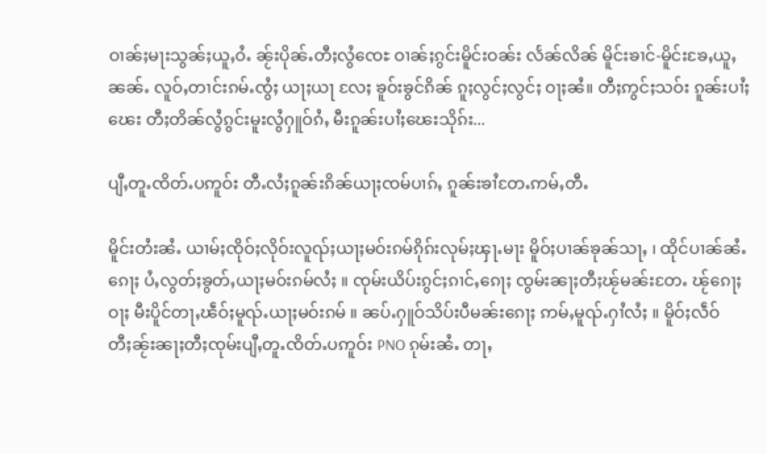ဝၢၼ်ႈမႃးသွၼ်ႈယူႇဝႆႉ ၼႂ်းပိုၼ်ႉတီႈလွႆၸေႊ ဝၢၼ်ႈၵွင်းမိူင်းဝၼ်း လႅၼ်လိၼ် မိူင်းၶၢင်-မိူင်းၶႄႇယူႇၼၼ်ႉ လူဝ်ႇတၢင်းၵမ်ႉၸွႆႈ ယႃႈယႃ လႄႈ ၶူဝ်းၶွင်ၵိၼ် ၵူႈလွင်ႈလွင်ႈ ဝႃႈၼႆ။ တီႈဢွင်ႈသဝ်း ၵူၼ်းပၢႆႈၽေး တီႈတိၼ်လွႆၵွင်းမူးလွႆႁူဝ်ၵႆႇ မီးၵူၼ်းပၢႆႈၽေးသိုၵ်း...

ပျီႇတူႉၸိတ်ႉပဢူဝ်း တီႉလႆႈၵူၼ်းၵိၼ်ယႃႈၸမ်ပၢၵ်ႇ ၵူၼ်းၶၢႆတႄႉဢမ်ႇတီႉ

မိူင်းတႆးၼႆႉ ယၢမ်ႈၸိုဝ်ႈလိုဝ်းလူၺ်ႈယႃႈမဝ်းၵမ်ၵိုၵ်းလုမ်ႈၾႃႉမႃး မိူဝ်ႈပၢၼ်ၶုၼ်သႃႇ ၊ ထိုင်ပၢၼ်ၼႆႉၵေႃႈ ပႆႇလွတ်ႈၶွတ်ႇယႃႈမဝ်းၵမ်လႆႈ ။ ၸုမ်းယိပ်းၵွင်ႈၵၢင်ႇၵေႃႈ ၸွမ်းၼႃႈတီႈၽႂ်မၼ်းတႄႉ ၽႂ်ၵေႃႈဝႃႈ မီးပိူင်တႃႇၽဵဝ်ႈမူၺ်ႉယႃႈမဝ်းၵမ် ။ ၼပ်ႉႁူဝ်သိပ်းပီမၼ်းၵေႃႈ ဢမ်ႇမူၺ်ႉႁၢႆလႆႈ ။ မိူဝ်ႈလဵဝ် တီႈၼႂ်းၼႃႈတီႈၸုမ်းပျီႇတူႉၸိတ်ႉပဢူဝ်း PNO ၵုမ်းၼႆႉ တႃႇ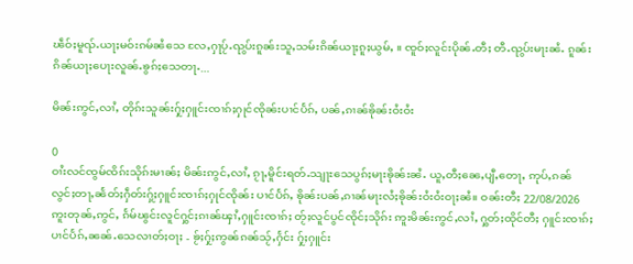ၽဵဝ်ႈမူၺ်ႉယႃႈမဝ်းၵမ်ၼႆသေ လႄႇႁႃပႂ်ႉၺွပ်းၵူၼ်းသူႇသမ်းၵိၼ်ယႃႈၵူႈယွမ်ႇ ။ ၸူဝ်ႈလူင်းပိုၼ်ႉတီႈ တီႉၺွပ်းမႃးၼႆႉ ၵူၼ်းၵိၼ်ယႃႈပေႃးလူၼ်ႉၶွၵ်ႈသေတႃႉ...

မိၼ်းဢွင်ႇလၢႆႇ တိုၵ်းသူၼ်းႁႂ်ႈႁူင်းၸၢၵ်ႈႁုင်ၸိုၼ်းပၢင်ပႅၵ်ႇ ပၼ်ႇၵၢၼ်ၶိုၼ်းဝႆးဝႆး

0
ဝၢႆးလင်ၸွမ်ၸိၵ်းသိုၵ်းမၢၼ်ႈ မိၼ်းဢွင်ႇလၢႆႇ ၵႂႃႇမိူင်းရတ်ႉသျႃႊသေပွၵ်ႈမႃးၶိုၼ်းၼႆႉ ယူႇတီႈၼေႇပျီႇတေႃႇ ဢုပ်ႇၵၼ်လွင်ႈတႃႇၼႅတ်ႈႁဵတ်းႁႂ်ႈႁူင်းၸၢၵ်ႈႁုင်ၸိုၼ်း ပၢင်ပႅၵ်ႇ ၶိုၼ်းပၼ်ႇၵၢၼ်မႃးလႆႈၶိုၼ်းဝႆးဝႆးဝႃႈၼႆ။ ဝၼ်းတီႈ 22/08/2026 ဢူးတုၼ်ႇဢွင်ႇ ၵႅမ်ၽွင်းလူင်ႁွင်ႈၵၢၼ်ၾၢႆႇႁူင်းၸၢၵ်ႈ တႂ်ႈလူင်ပွင်ၸိုင်ႈသိုၵ်း ဢူးမိၼ်းဢွင်ႇလၢႆႇ ႁွတ်ႈထိုင်တီႈ ႁူင်းၸၢၵ်ႈပၢင်ပႅၵ်ႇၼၼ်ႉသေလၢတ်ႈဝႃႈ - ၶႂ်ႈႁႂ်ႈဢွၼ်ၵၼ်သႂ်ႇႁႅင်း ႁႂ်ႈႁူင်း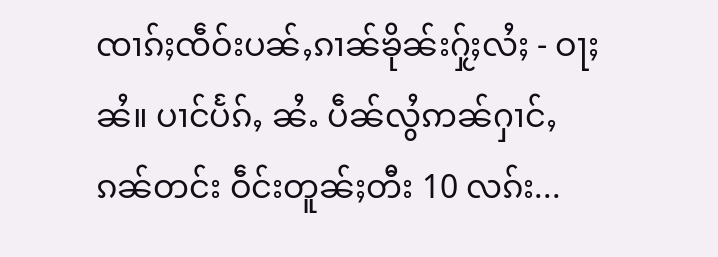ၸၢၵ်ႈၸဵဝ်းပၼ်ႇၵၢၼ်ၶိုၼ်းႁႂ်ႈလႆႈ - ဝႃႈၼႆ။ ပၢင်ပႅၵ်ႇ ၼႆႉ ပဵၼ်လွႆဢၼ်ႁၢင်ႇၵၼ်တင်း ဝဵင်းတူၼ်ႈတီး 10 လၵ်း...